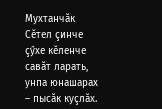Мухтанчăк
Сĕтел çинче çӳхе кĕленче савăт ларать, унпа юнашарах – пысăк куçлăх.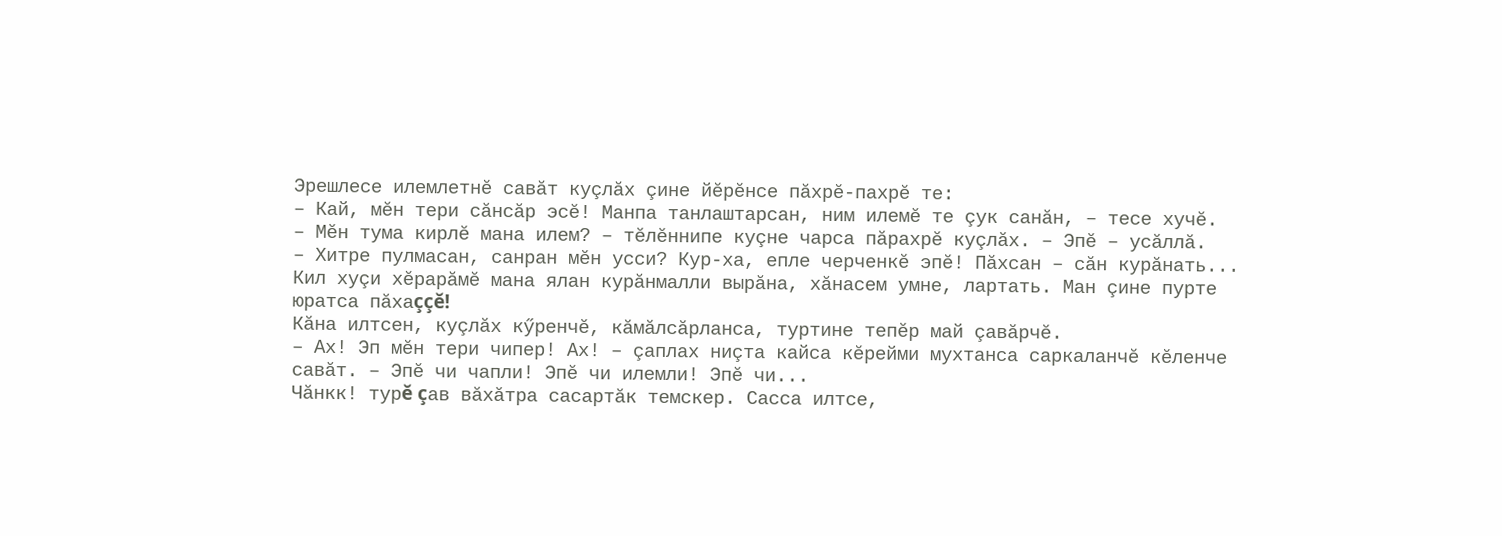Эрешлесе илемлетнĕ савăт куçлăх çине йĕрĕнсе пăхрĕ-пахрĕ те:
– Кай, мĕн тери сăнсăр эсĕ! Манпа танлаштарсан, ним илемĕ те çук санăн, – тесе хучĕ.
– Мĕн тума кирлĕ мана илем? – тĕлĕннипе куçне чарса пăрахрĕ куçлăх. – Эпĕ – усăллă.
– Хитре пулмасан, санран мĕн усси? Кур-ха, епле черченкĕ эпĕ! Пăхсан – сăн курăнать... Кил хуçи хĕрарăмĕ мана ялан курăнмалли вырăна, хăнасем умне, лартать. Ман çине пурте юратса пăхаççĕ!
Кăна илтсен, куçлăх кӳренчĕ, кăмăлсăрланса, туртине тепĕр май çавăрчĕ.
– Ах! Эп мĕн тери чипер! Ах! – çаплах ниçта кайса кĕрейми мухтанса саркаланчĕ кĕленче савăт. – Эпĕ чи чапли! Эпĕ чи илемли! Эпĕ чи...
Чăнкк! турĕ çав вăхăтра сасартăк темскер. Сасса илтсе,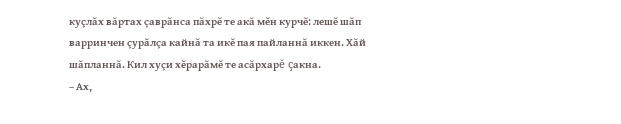куçлăх вăртах çаврăнса пăхрĕ те акă мĕн курчĕ: лешĕ шăп варринчен çурăлçа кайнă та икĕ пая пайланнă иккен. Хăй шăпланнă. Кил хуçи хĕрарăмĕ те асăрхарĕ çакна.
– Ах,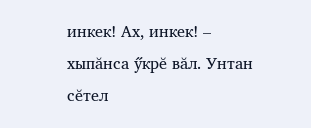инкек! Ах, инкек! – хыпăнса ӳкрĕ вăл. Унтан сĕтел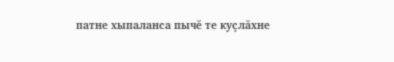патне хыпаланса пычĕ те куçлăхне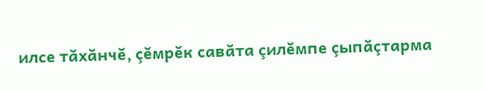илсе тăхăнчĕ, çĕмрĕк савăта çилĕмпе çыпăçтарма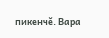пикенчĕ. Вара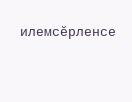илемсĕрленсе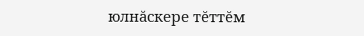юлнăскере тĕттĕм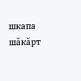шкапа шăкăрт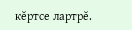кĕртсе лартрĕ.